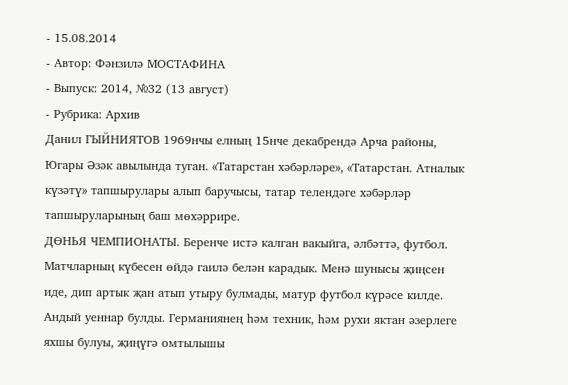- 15.08.2014
- Автор: Фәнзилә МОСТАФИНА
- Выпуск: 2014, №32 (13 август)
- Рубрика: Архив
Данил ГЫЙНИЯТОВ 1969нчы елның 15нче декабрендә Арча районы, Югары Әзәк авылында туган. «Татарстан хәбәрләре», «Татарстан. Атналык күзәтү» тапшырулары алып баручысы, татар телендәге хәбәрләр тапшыруларының баш мөхәррире.
ДӨНЬЯ ЧЕМПИОНАТЫ. Беренче истә калган вакыйга, әлбәттә, футбол. Матчларның күбесен өйдә гаилә белән карадык. Менә шунысы җиңсен иде, дип артык җан атып утыру булмады, матур футбол күрәсе килде. Андый уеннар булды. Германиянең һәм техник, һәм рухи яктан әзерлеге яхшы булуы, җиңүгә омтылышы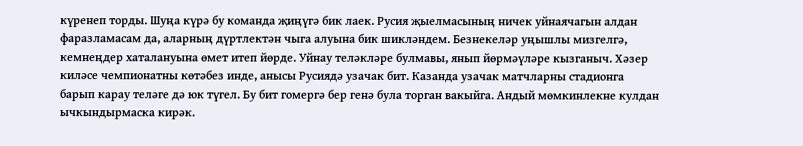күренеп торды. Шуңа күрә бу команда җиңүгә бик лаек. Русия җыелмасының ничек уйнаячагын алдан фаразламасам да, аларның дүртлектән чыга алуына бик шикләндем. Безнекеләр уңышлы мизгелгә, кемнеңдер хаталануына өмет итеп йөрде. Уйнау теләкләре булмавы, янып йөрмәүләре кызганыч. Хәзер киләсе чемпионатны көтәбез инде, анысы Русиядә узачак бит. Казанда узачак матчларны стадионга барып карау теләге дә юк түгел. Бу бит гомергә бер генә була торган вакыйга. Андый мөмкинлекне кулдан ычкындырмаска кирәк.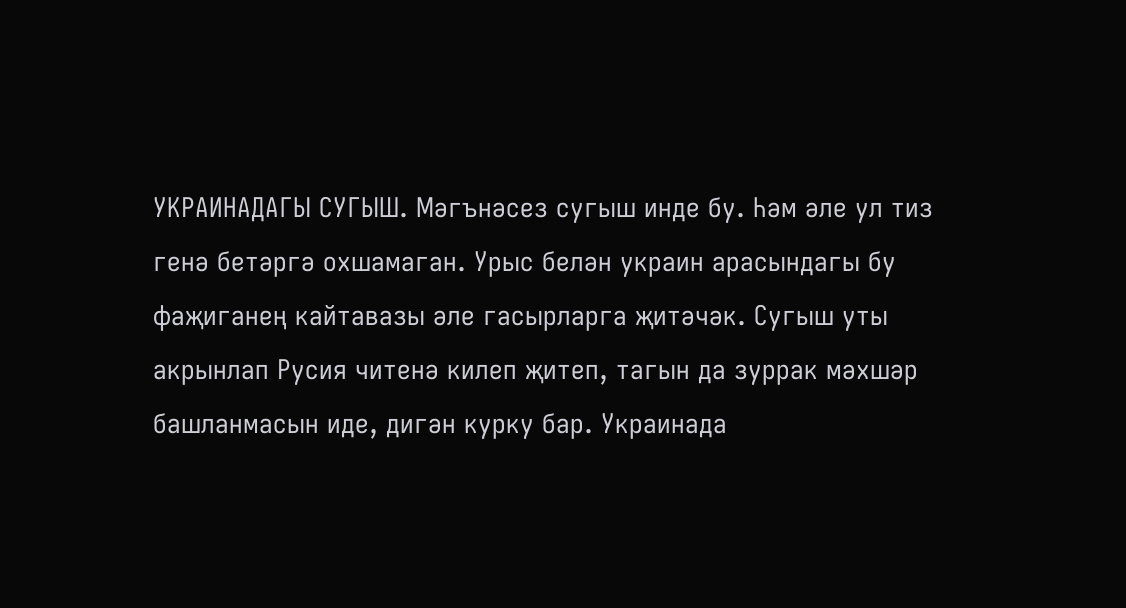УКРАИНАДАГЫ СУГЫШ. Мәгънәсез сугыш инде бу. Һәм әле ул тиз генә бетәргә охшамаган. Урыс белән украин арасындагы бу фаҗиганең кайтавазы әле гасырларга җитәчәк. Сугыш уты акрынлап Русия читенә килеп җитеп, тагын да зуррак мәхшәр башланмасын иде, дигән курку бар. Украинада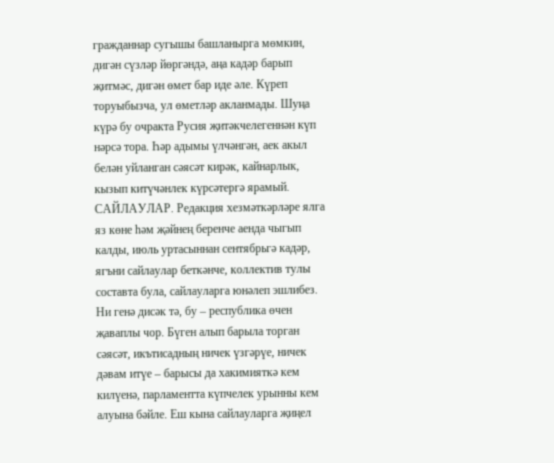гражданнар сугышы башланырга мөмкин, дигән сүзләр йөргәндә, аңа кадәр барып җитмәс, дигән өмет бар иде әле. Күреп торуыбызча, ул өметләр акланмады. Шуңа күрә бу очракта Русия җитәкчелегеннән күп нәрсә тора. Һәр адымы үлчәнгән, аек акыл белән уйланган сәясәт кирәк, кайнарлык, кызып китүчәнлек күрсәтергә ярамый.
САЙЛАУЛАР. Редакция хезмәткәрләре ялга яз көне һәм җәйнең беренче аенда чыгып калды, июль уртасыннан сентябрьгә кадәр, ягъни сайлаулар беткәнче, коллектив тулы составта була, сайлауларга юнәлеп эшлибез. Ни генә дисәк тә, бу – республика өчен җаваплы чор. Бүген алып барыла торган сәясәт, икътисадның ничек үзгәрүе, ничек дәвам итүе – барысы да хакимияткә кем килүенә, парламентта күпчелек урынны кем алуына бәйле. Еш кына сайлауларга җиңел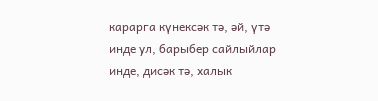карарга күнексәк тә, әй, үтә инде ул, барыбер сайлыйлар инде, дисәк тә, халык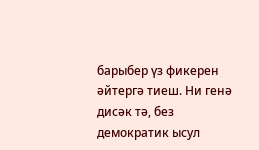барыбер үз фикерен әйтергә тиеш. Ни генә дисәк тә, без демократик ысул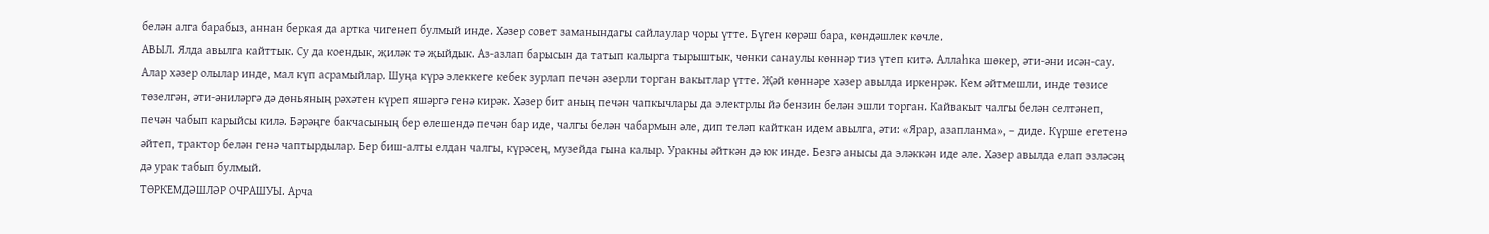белән алга барабыз, аннан беркая да артка чигенеп булмый инде. Хәзер совет заманындагы сайлаулар чоры үтте. Бүген көрәш бара, көндәшлек көчле.
АВЫЛ. Ялда авылга кайттык. Су да коендык, җиләк тә җыйдык. Аз-азлап барысын да татып калырга тырыштык, чөнки санаулы көннәр тиз үтеп китә. Аллаһка шөкер, әти-әни исән-сау. Алар хәзер олылар инде, мал күп асрамыйлар. Шуңа күрә элеккеге кебек зурлап печән әзерли торган вакытлар үтте. Җәй көннәре хәзер авылда иркенрәк. Кем әйтмешли, инде төзисе төзелгән, әти-әниләргә дә дөньяның рәхәтен күреп яшәргә генә кирәк. Хәзер бит аның печән чапкычлары да электрлы йә бензин белән эшли торган. Кайвакыт чалгы белән селтәнеп, печән чабып карыйсы килә. Бәрәңге бакчасының бер өлешендә печән бар иде, чалгы белән чабармын әле, дип теләп кайткан идем авылга, әти: «Ярар, азапланма», – диде. Күрше егетенә әйтеп, трактор белән генә чаптырдылар. Бер биш-алты елдан чалгы, күрәсең, музейда гына калыр. Уракны әйткән дә юк инде. Безгә анысы да эләккән иде әле. Хәзер авылда елап эзләсәң дә урак табып булмый.
ТӨРКЕМДӘШЛӘР ОЧРАШУЫ. Арча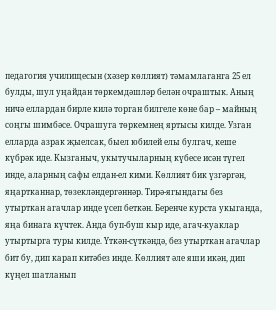педагогия училищесын (хәзер көллият) тәмамлаганга 25 ел булды, шул уңайдан төркемдәшләр белән очраштык. Аның ничә еллардан бирле килә торган билгеле көне бар – майның соңгы шимбәсе. Очрашуга төркемнең яртысы килде. Узган елларда азрак җыелсак, быел юбилей елы булгач, кеше күбрәк иде. Кызганыч, укытучыларның күбесе исән түгел инде, аларның сафы елдан-ел кими. Көллият бик үзгәргән, яңартканнар, төзекләндергәннәр. Тирә-ягындагы без утырткан агачлар инде үсеп беткән. Беренче курста укыганда, яңа бинага күчтек. Анда буп-буш кыр иде, агач-куаклар утыртырга туры килде. Үткән-сүткәндә, без утырткан агачлар бит бу, дип карап китәбез инде. Көллият әле яши икән, дип күңел шатланып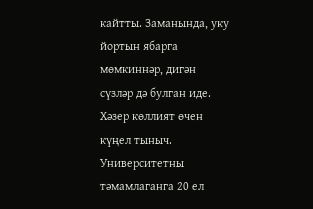кайтты. Заманында, уку йортын ябарга мөмкиннәр, дигән сүзләр дә булган иде. Хәзер көллият өчен күңел тыныч.
Университетны тәмамлаганга 20 ел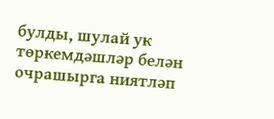булды, шулай ук төркемдәшләр белән очрашырга ниятләп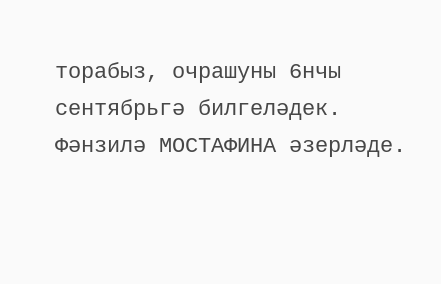торабыз, очрашуны 6нчы сентябрьгә билгеләдек.
Фәнзилә МОСТАФИНА әзерләде.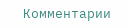Комментарии